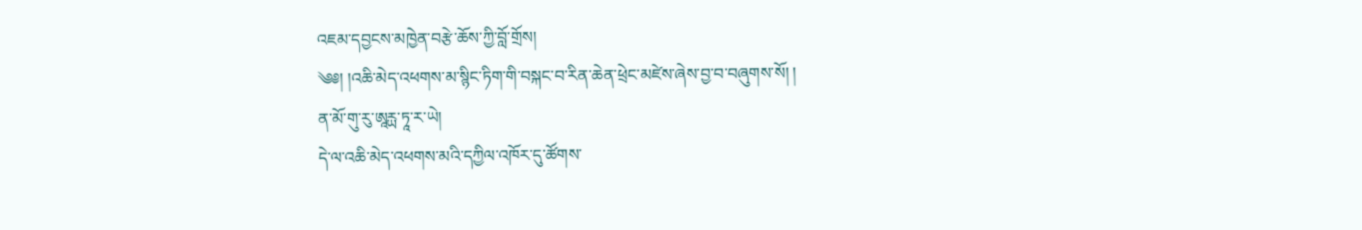འཇམ་དབྱངས་མཁྱེན་བརྩེ་ཆོས་ཀྱི་བློ་གྲོས།
༄༅། །འཆི་མེད་འཕགས་མ་སྙིང་ཏིག་གི་བསྐང་བ་རིན་ཆེན་ཕྲེང་མཛེས་ཞེས་བྱ་བ་བཞུགས་སོ། །
ན་མོ་གུ་རུ་ཨཱརྻ་ཏཱ་ར་ཡེ།
དེ་ལ་འཆི་མེད་འཕགས་མའི་དཀྱིལ་འཁོར་དུ་ཚོགས་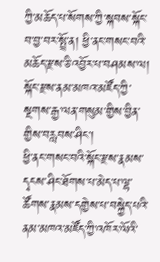ཀྱི་མཆོད་པ་སོགས་ཀྱི་སྐབས་སྐོང་བ་བྱ་བར་སྤྲོ་ན། ཕྱི་ནང་གསང་བའི་མཆོད་རྫས་ཅི་འབྱོར་པ་བཤམས་ལ། སྐོང་རྫས་ནམ་མཁའ་མཛོད་ཀྱི་སྔགས་རྒྱ་ལན་གསུམ་གྱིས་བྱིན་གྱིས་བརླབས་ཤིང་།
ཕྱི་ནང་གསང་བའི་སྐོང་རྫས་རྣམས་དྭངས་ཤིང་ཐོགས་པ་མེད་པ་ལྷ་ཚོགས་རྣམས་དགྱེས་པ་བསྐྱེད་པའི་ནམ་མཁའ་མཛོད་ཀྱི་འཁོར་ལོའི་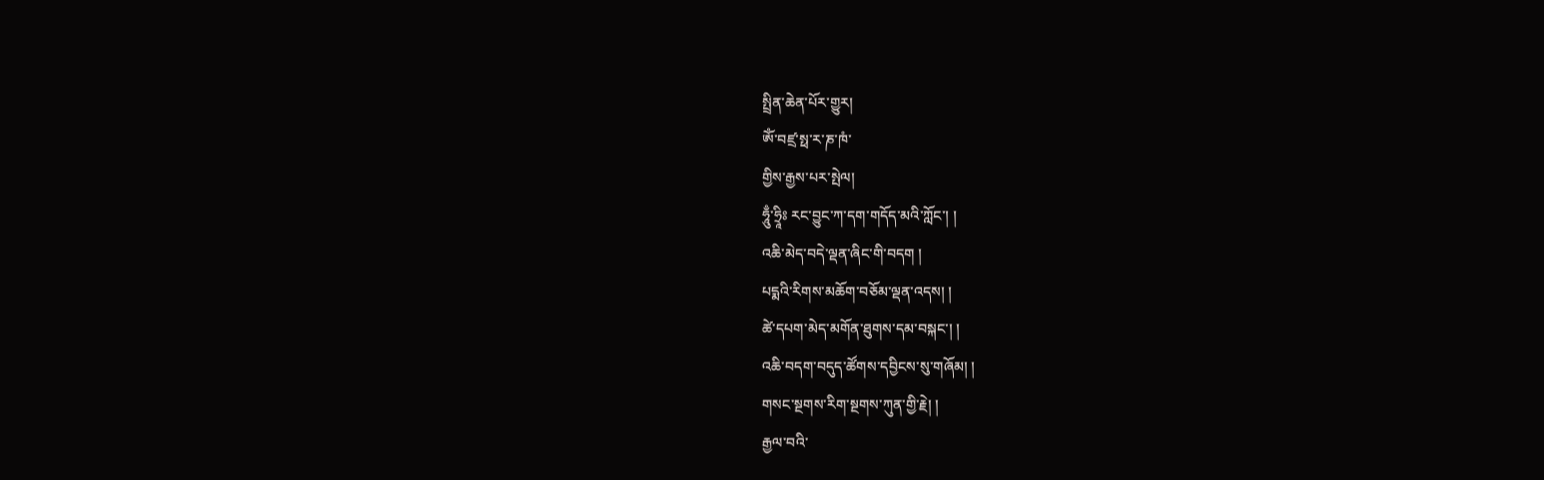སྤྲིན་ཆེན་པོར་གྱུར།
ཨོཾ་བཛྲ་སྥ་ར་ཎ་ཁཾ་
གྱིས་རྒྱས་པར་སྤེལ།
ཧཱུྃ་ཧྲཱིཿ རང་བྱུང་ཀ་དག་གདོད་མའི་ཀློང་། །
འཆི་མེད་བདེ་ལྡན་ཞིང་གི་བདག །
པདྨའི་རིགས་མཆོག་བཅོམ་ལྡན་འདས། །
ཚེ་དཔག་མེད་མགོན་ཐུགས་དམ་བསྐང་། །
འཆི་བདག་བདུད་ཚོགས་དབྱིངས་སུ་གཞོམ། །
གསང་སྔགས་རིག་སྔགས་ཀུན་གྱི་རྗེ། །
རྒྱལ་བའི་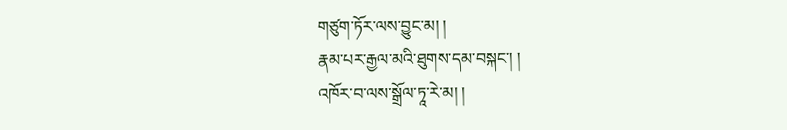གཙུག་ཏོར་ལས་བྱུང་མ། །
རྣམ་པར་རྒྱལ་མའི་ཐུགས་དམ་བསྐང་། །
འཁོར་བ་ལས་སྒྲོལ་ཏཱ་རེ་མ། །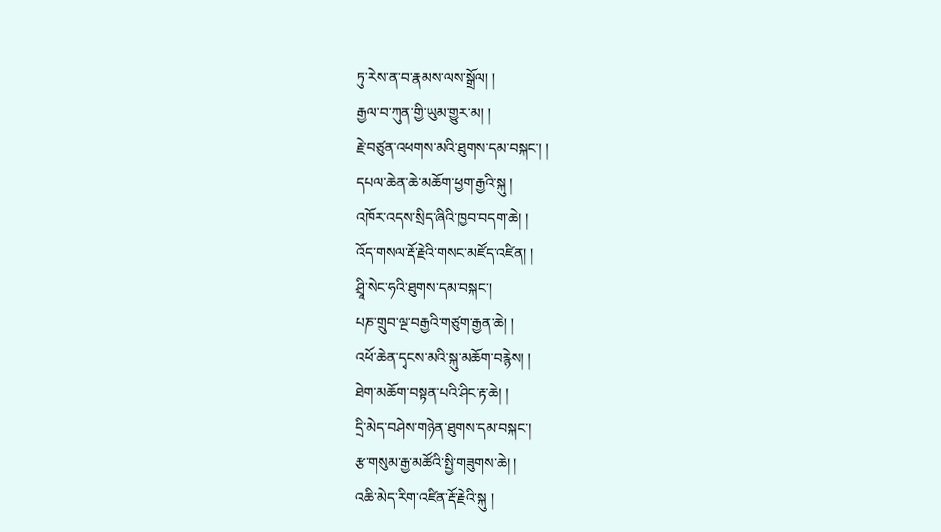ཏུ་རེས་ན་བ་རྣམས་ལས་སྒྲོལ། །
རྒྱལ་བ་ཀུན་གྱི་ཡུམ་གྱུར་མ། །
རྗེ་བཙུན་འཕགས་མའི་ཐུགས་དམ་བསྐང་། །
དཔལ་ཆེན་ཆེ་མཆོག་ཕྱག་རྒྱའི་སྐུ །
འཁོར་འདས་སྲིད་ཞིའི་ཁྱབ་བདག་ཆེ། །
འོད་གསལ་རྡོ་རྗེའི་གསང་མཛོད་འཛིན། །
ཤྲཱི་སེང་ཧའི་ཐུགས་དམ་བསྐང་།
པཎ་གྲུབ་ལྔ་བརྒྱའི་གཙུག་རྒྱན་ཆེ། །
འཕོ་ཆེན་དྭངས་མའི་སྐུ་མཆོག་བརྙེས། །
ཐེག་མཆོག་བསྟན་པའི་ཤིང་རྟ་ཆེ། །
དྲི་མེད་བཤེས་གཉེན་ཐུགས་དམ་བསྐང་།
རྩ་གསུམ་རྒྱ་མཚོའི་སྤྱི་གཟུགས་ཆེ། །
འཆི་མེད་རིག་འཛིན་རྡོ་རྗེའི་སྐུ །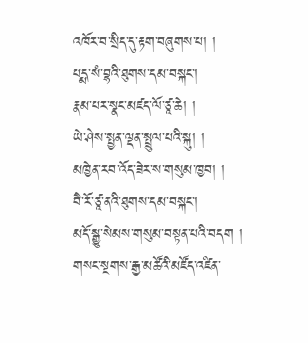འཁོར་བ་སྲིད་དུ་རྟག་བཞུགས་པ། །
པདྨ་སཾ་བྷའི་ཐུགས་དམ་བསྐང་།
རྣམ་པར་སྣང་མཛད་ལོ་ཙཱ་ཆེ། །
ཡེ་ཤེས་སྤྱན་ལྡན་སྤྲུལ་པའི་སྐུ། །
མཁྱེན་རབ་འོད་ཟེར་ས་གསུམ་ཁྱབ། །
བཻ་རོ་ཙཱ་ནའི་ཐུགས་དམ་བསྐང་།
མདོ་སྒྱུ་སེམས་གསུམ་བསྟན་པའི་བདག །
གསང་སྔགས་རྒྱ་མཚོའི་མཛོད་འཛིན་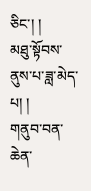ཅིང་། །
མཐུ་སྟོབས་ནུས་པ་ཟླ་མེད་པ། །
གནུབ་བན་ཆེན་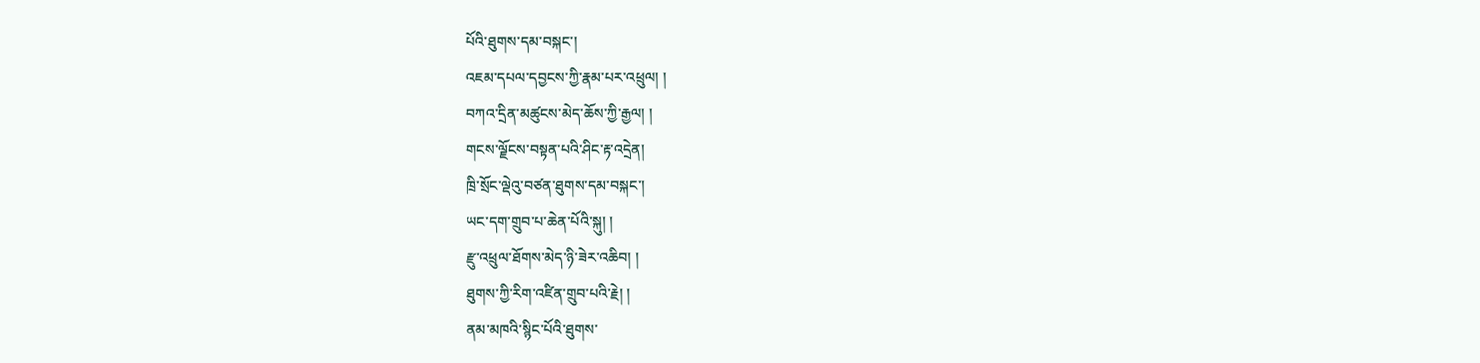པོའི་ཐུགས་དམ་བསྐང་།
འཇམ་དཔལ་དབྱངས་ཀྱི་རྣམ་པར་འཕྲུལ། །
བཀའ་དྲིན་མཚུངས་མེད་ཆོས་ཀྱི་རྒྱལ། །
གངས་ལྗོངས་བསྟན་པའི་ཤིང་རྟ་འདྲེན།
ཁྲི་སྲོང་ལྡེའུ་བཙན་ཐུགས་དམ་བསྐང་།
ཡང་དག་གྲུབ་པ་ཆེན་པོའི་སྐུ། །
རྫུ་འཕྲུལ་ཐོགས་མེད་ཉི་ཟེར་འཆིབ། །
ཐུགས་ཀྱི་རིག་འཛིན་གྲུབ་པའི་རྗེ། །
ནམ་མཁའི་སྙིང་པོའི་ཐུགས་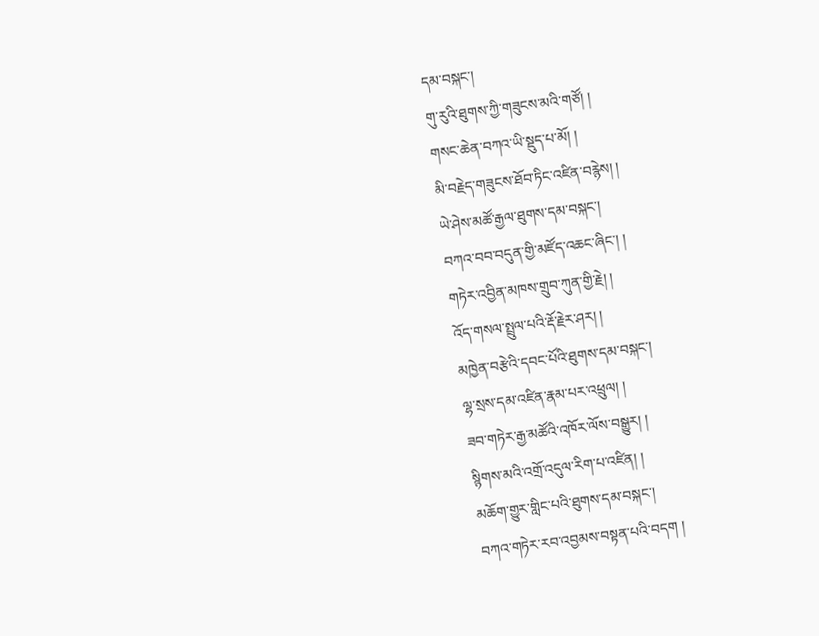དམ་བསྐང་།
གུ་རུའི་ཐུགས་ཀྱི་གཟུངས་མའི་གཙོ། །
གསང་ཆེན་བཀའ་ཡི་སྡུད་པ་མོ། །
མི་བརྗེད་གཟུངས་ཐོབ་ཏིང་འཛིན་བརྙེས། །
ཡེ་ཤེས་མཚོ་རྒྱལ་ཐུགས་དམ་བསྐང་།
བཀའ་བབ་བདུན་གྱི་མཛོད་འཆང་ཞིང་། །
གཏེར་འབྱིན་མཁས་གྲུབ་ཀུན་གྱི་རྗེ། །
འོད་གསལ་སྤྲུལ་པའི་རྡོ་རྗེར་ཤར། །
མཁྱེན་བརྩེའི་དབང་པོའི་ཐུགས་དམ་བསྐང་།
ལྷ་སྲས་དམ་འཛིན་རྣམ་པར་འཕྲུལ། །
ཟབ་གཏེར་རྒྱ་མཚོའི་འཁོར་ལོས་བསྒྱུར། །
སྙིགས་མའི་འགྲོ་འདུལ་རིག་པ་འཛིན། །
མཆོག་གྱུར་གླིང་པའི་ཐུགས་དམ་བསྐང་།
བཀའ་གཏེར་རབ་འབྱམས་བསྟན་པའི་བདག །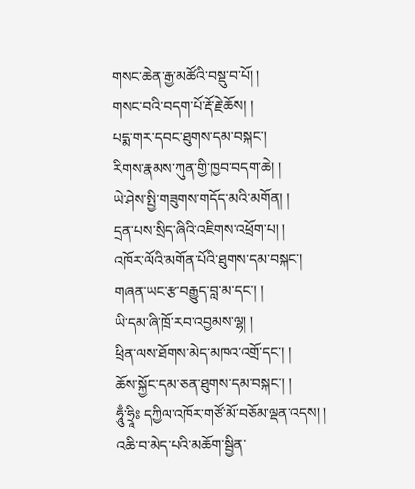གསང་ཆེན་རྒྱ་མཚོའི་བསྡུ་བ་པོ། །
གསང་བའི་བདག་པོ་རྡོ་རྗེ་ཆོས། །
པདྨ་གར་དབང་ཐུགས་དམ་བསྐང་།
རིགས་རྣམས་ཀུན་གྱི་ཁྱབ་བདག་ཆེ། །
ཡེ་ཤེས་སྤྱི་གཟུགས་གདོད་མའི་མགོན། །
དྲན་པས་སྲིད་ཞིའི་འཇིགས་འཕྲོག་པ། །
འཁོར་ལོའི་མགོན་པོའི་ཐུགས་དམ་བསྐང་།
གཞན་ཡང་རྩ་བརྒྱུད་བླ་མ་དང་། །
ཡི་དམ་ཞི་ཁྲོ་རབ་འབྱམས་ལྷ། །
ཕྲིན་ལས་ཐོགས་མེད་མཁའ་འགྲོ་དང་། །
ཆོས་སྐྱོང་དམ་ཅན་ཐུགས་དམ་བསྐང་། །
ཧཱུྃ་ཧྲཱིཿ དཀྱིལ་འཁོར་གཙོ་མོ་བཅོམ་ལྡན་འདས། །
འཆི་བ་མེད་པའི་མཆོག་སྦྱིན་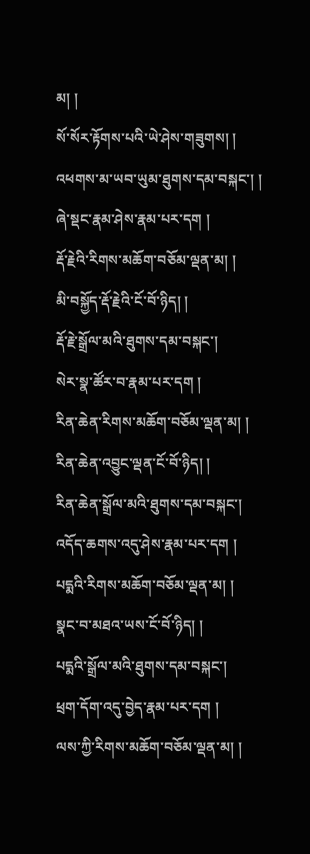མ། །
སོ་སོར་རྟོགས་པའི་ཡེ་ཤེས་གཟུགས། །
འཕགས་མ་ཡབ་ཡུམ་ཐུགས་དམ་བསྐང་། །
ཞེ་སྡང་རྣམ་ཤེས་རྣམ་པར་དག །
རྡོ་རྗེའི་རིགས་མཆོག་བཅོམ་ལྡན་མ། །
མི་བསྐྱོད་རྡོ་རྗེའི་ངོ་བོ་ཉིད། །
རྡོ་རྗེ་སྒྲོལ་མའི་ཐུགས་དམ་བསྐང་།
སེར་སྣ་ཚོར་བ་རྣམ་པར་དག །
རིན་ཆེན་རིགས་མཆོག་བཅོམ་ལྡན་མ། །
རིན་ཆེན་འབྱུང་ལྡན་ངོ་བོ་ཉིད། །
རིན་ཆེན་སྒྲོལ་མའི་ཐུགས་དམ་བསྐང་།
འདོད་ཆགས་འདུ་ཤེས་རྣམ་པར་དག །
པདྨའི་རིགས་མཆོག་བཅོམ་ལྡན་མ། །
སྣང་བ་མཐའ་ཡས་ངོ་བོ་ཉིད། །
པདྨའི་སྒྲོལ་མའི་ཐུགས་དམ་བསྐང་།
ཕྲག་དོག་འདུ་བྱེད་རྣམ་པར་དག །
ལས་ཀྱི་རིགས་མཆོག་བཅོམ་ལྡན་མ། །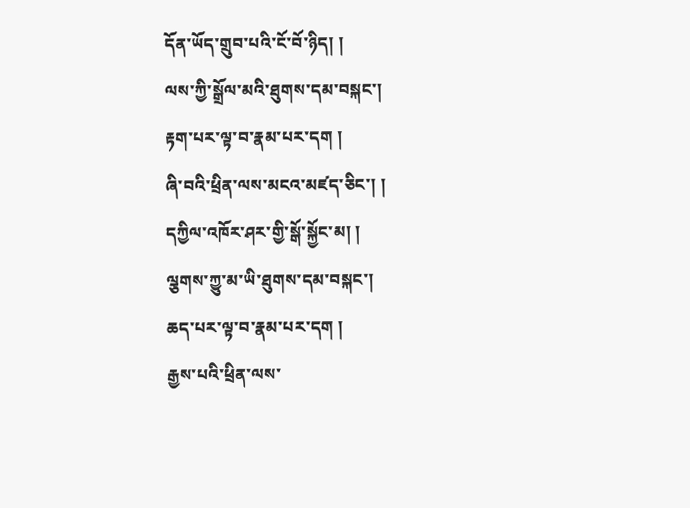དོན་ཡོད་གྲུབ་པའི་ངོ་བོ་ཉིད། །
ལས་ཀྱི་སྒྲོལ་མའི་ཐུགས་དམ་བསྐང་།
རྟག་པར་ལྟ་བ་རྣམ་པར་དག །
ཞི་བའི་ཕྲིན་ལས་མངའ་མཛད་ཅིང་། །
དཀྱིལ་འཁོར་ཤར་གྱི་སྒོ་སྐྱོང་མ། །
ལྕགས་ཀྱུ་མ་ཡི་ཐུགས་དམ་བསྐང་།
ཆད་པར་ལྟ་བ་རྣམ་པར་དག །
རྒྱས་པའི་ཕྲིན་ལས་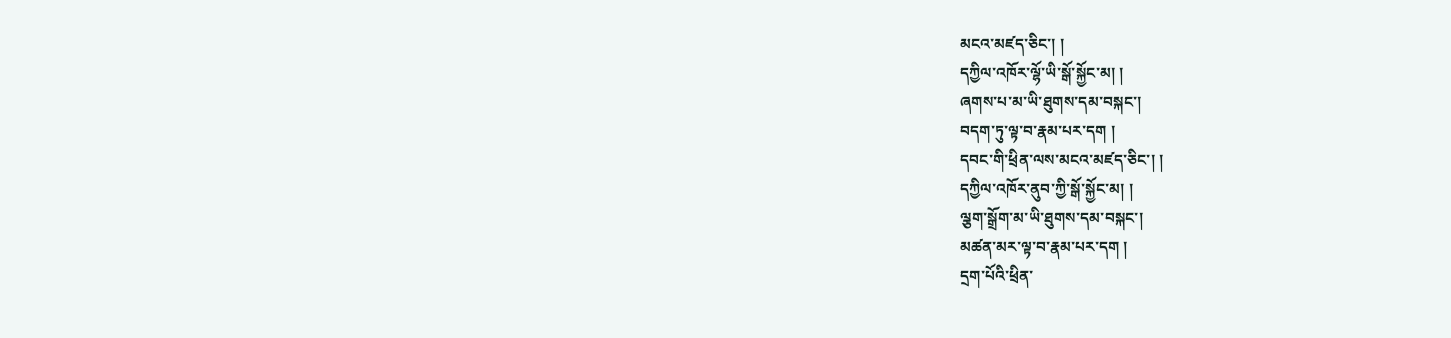མངའ་མཛད་ཅིང་། །
དཀྱིལ་འཁོར་ལྷོ་ཡི་སྒོ་སྐྱོང་མ། །
ཞགས་པ་མ་ཡི་ཐུགས་དམ་བསྐང་།
བདག་ཏུ་ལྟ་བ་རྣམ་པར་དག །
དབང་གི་ཕྲིན་ལས་མངའ་མཛད་ཅིང་། །
དཀྱིལ་འཁོར་ནུབ་ཀྱི་སྒོ་སྐྱོང་མ། །
ལྕག་སྒྲོག་མ་ཡི་ཐུགས་དམ་བསྐང་།
མཚན་མར་ལྟ་བ་རྣམ་པར་དག །
དྲག་པོའི་ཕྲིན་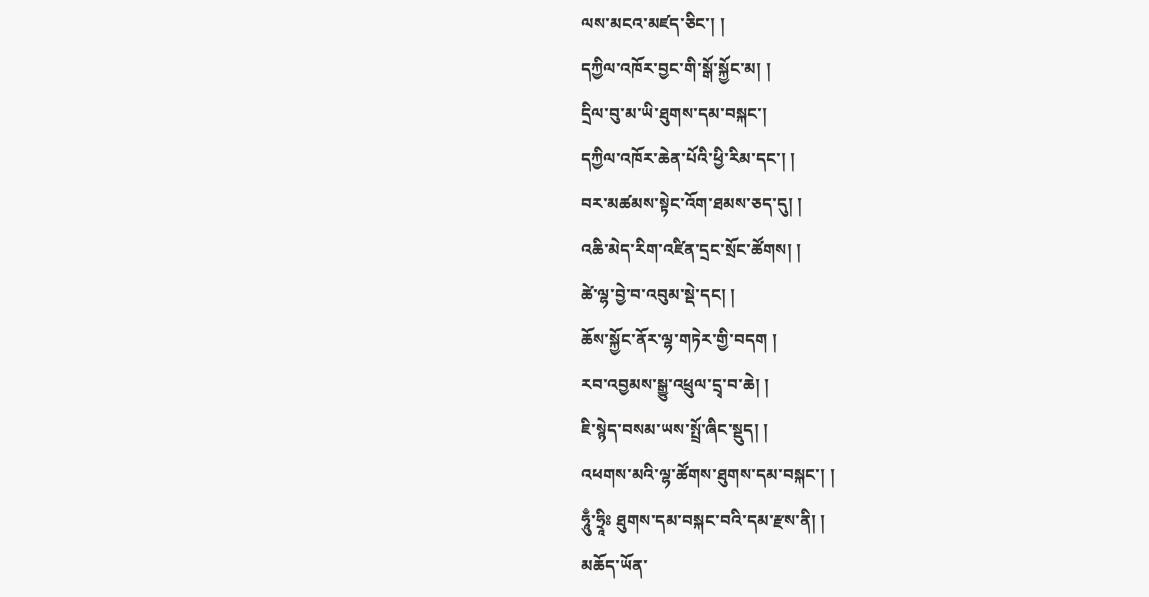ལས་མངའ་མཛད་ཅིང་། །
དཀྱིལ་འཁོར་བྱང་གི་སྒོ་སྐྱོང་མ། །
དྲིལ་བུ་མ་ཡི་ཐུགས་དམ་བསྐང་།
དཀྱིལ་འཁོར་ཆེན་པོའི་ཕྱི་རིམ་དང་། །
བར་མཚམས་སྟེང་འོག་ཐམས་ཅད་དུ། །
འཆི་མེད་རིག་འཛིན་དྲང་སྲོང་ཚོགས། །
ཚེ་ལྷ་བྱེ་བ་འབུམ་སྡེ་དང། །
ཆོས་སྐྱོང་ནོར་ལྷ་གཏེར་གྱི་བདག །
རབ་འབྱམས་སྒྱུ་འཕྲུལ་དྲྭ་བ་ཆེ། །
ཇི་སྙེད་བསམ་ཡས་སྤྲོ་ཞིང་སྡུད། །
འཕགས་མའི་ལྷ་ཚོགས་ཐུགས་དམ་བསྐང་། །
ཧཱུྃ་ཧྲཱིཿ ཐུགས་དམ་བསྐང་བའི་དམ་རྫས་ནི། །
མཆོད་ཡོན་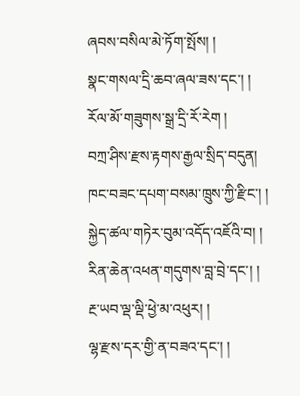ཞབས་བསིལ་མེ་ཏོག་སྤོས། །
སྣང་གསལ་དྲི་ཆབ་ཞལ་ཟས་དང་། །
རོལ་མོ་གཟུགས་སྒྲ་དྲི་རོ་རེག །
བཀྲ་ཤིས་རྫས་རྟགས་རྒྱལ་སྲིད་བདུན།
ཁང་བཟང་དཔག་བསམ་ཁྲུས་ཀྱི་རྫིང་། །
སྐྱེད་ཚལ་གཏེར་བུམ་འདོད་འཇོའི་བ། །
རིན་ཆེན་འཕན་གདུགས་བླ་བྲེ་དང་། །
རྔ་ཡབ་ལྡ་ལྡི་ཕྱེ་མ་འཕུར། །
ལྷ་རྫས་དར་གྱི་ན་བཟའ་དང་། །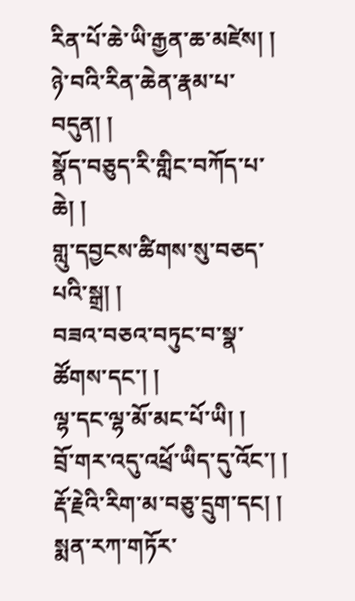རིན་པོ་ཆེ་ཡི་རྒྱན་ཆ་མཛེས། །
ཉེ་བའི་རིན་ཆེན་རྣམ་པ་བདུན། །
སྣོད་བཅུད་རི་གླིང་བཀོད་པ་ཆེ། །
གླུ་དབྱངས་ཚིགས་སུ་བཅད་པའི་སྒྲ། །
བཟའ་བཅའ་བཏུང་བ་སྣ་ཚོགས་དང་། །
ལྷ་དང་ལྷ་མོ་མང་པོ་ཡི། །
བྲོ་གར་འདུ་འཕྲོ་ཡིད་དུ་འོང་། །
རྡོ་རྗེའི་རིག་མ་བཅུ་དྲུག་དང། །
སྨན་རཀ་གཏོར་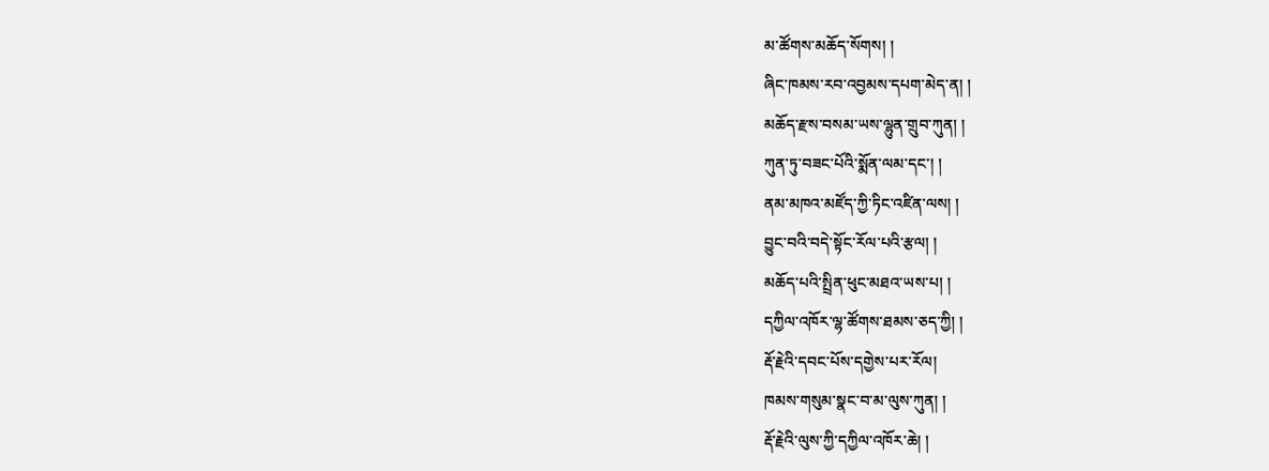མ་ཚོགས་མཆོད་སོགས། །
ཞིང་ཁམས་རབ་འབྱམས་དཔག་མེད་ན། །
མཆོད་རྫས་བསམ་ཡས་ལྷུན་གྲུབ་ཀུན། །
ཀུན་ཏུ་བཟང་པོའི་སྨོན་ལམ་དང་། །
ནམ་མཁའ་མཛོད་ཀྱི་ཏིང་འཛིན་ལས། །
བྱུང་བའི་བདེ་སྟོང་རོལ་པའི་རྩལ། །
མཆོད་པའི་སྤྲིན་ཕུང་མཐའ་ཡས་པ། །
དཀྱིལ་འཁོར་ལྷ་ཚོགས་ཐམས་ཅད་ཀྱི། །
རྡོ་རྗེའི་དབང་པོས་དགྱེས་པར་རོལ།
ཁམས་གསུམ་སྣང་བ་མ་ལུས་ཀུན། །
རྡོ་རྗེའི་ལུས་ཀྱི་དཀྱིལ་འཁོར་ཆེ། །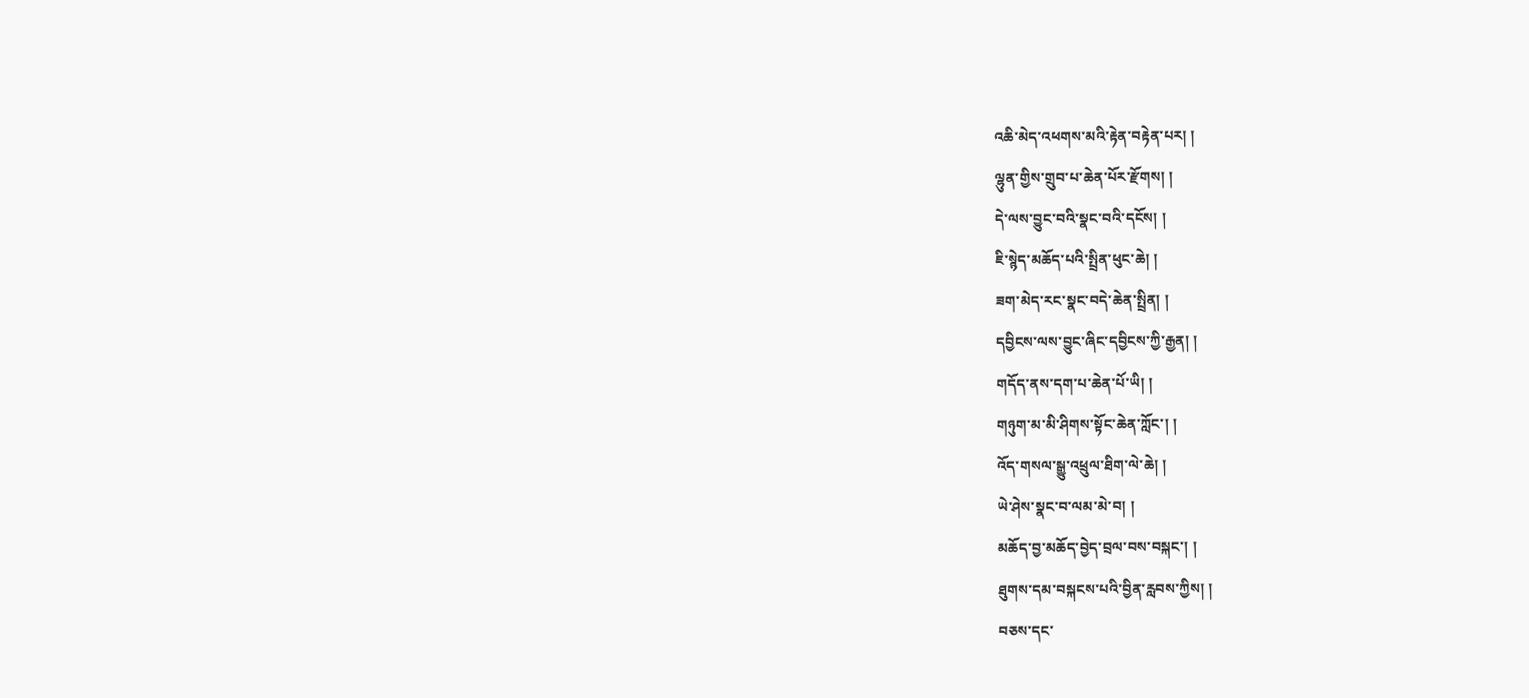འཆི་མེད་འཕགས་མའི་རྟེན་བརྟེན་པར། །
ལྷུན་གྱིས་གྲུབ་པ་ཆེན་པོར་རྫོགས། །
དེ་ལས་བྱུང་བའི་སྣང་བའི་དངོས། །
ཇི་སྙེད་མཆོད་པའི་སྤྲིན་ཕུང་ཆེ། །
ཟག་མེད་རང་སྣང་བདེ་ཆེན་སྤྲིན། །
དབྱིངས་ལས་བྱུང་ཞིང་དབྱིངས་ཀྱི་རྒྱན། །
གདོད་ནས་དག་པ་ཆེན་པོ་ཡི། །
གཉུག་མ་མི་ཤིགས་སྟོང་ཆེན་ཀློང་། །
འོད་གསལ་སྒྱུ་འཕྲུལ་ཐིག་ལེ་ཆེ། །
ཡེ་ཤེས་སྣང་བ་ལམ་མེ་བ། །
མཆོད་བྱ་མཆོད་བྱེད་བྲལ་བས་བསྐང་། །
ཐུགས་དམ་བསྐངས་པའི་བྱིན་རླབས་ཀྱིས། །
བཅས་དང་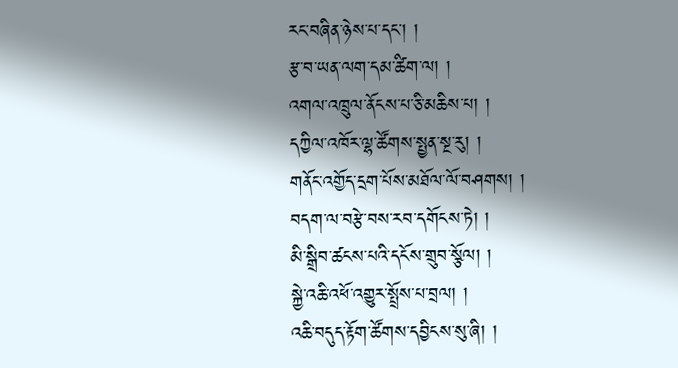རང་བཞིན་ཉེས་པ་དང་། །
རྩ་བ་ཡན་ལག་དམ་ཚིག་ལ། །
འགལ་འཁྲུལ་ནོངས་པ་ཅི་མཆིས་པ། །
དཀྱིལ་འཁོར་ལྷ་ཚོགས་སྤྱན་སྔ་རུ། །
གནོང་འགྱོད་དྲག་པོས་མཐོལ་ལོ་བཤགས། །
བདག་ལ་བརྩེ་བས་རབ་དགོངས་ཏེ། །
མི་སྒྲིབ་ཚངས་པའི་དངོས་གྲུབ་སྩོལ། །
སྐྱེ་འཆི་འཕོ་འགྱུར་སྤྲོས་པ་བྲལ། །
འཆི་བདུད་རྟོག་ཚོགས་དབྱིངས་སུ་ཞི། །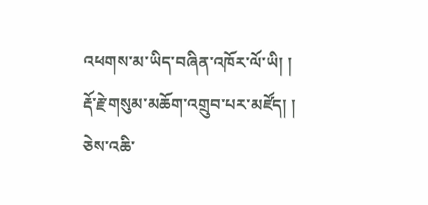འཕགས་མ་ཡིད་བཞིན་འཁོར་ལོ་ཡི། །
རྡོ་རྗེ་གསུམ་མཆོག་འགྲུབ་པར་མཛོད། །
ཅེས་འཆི་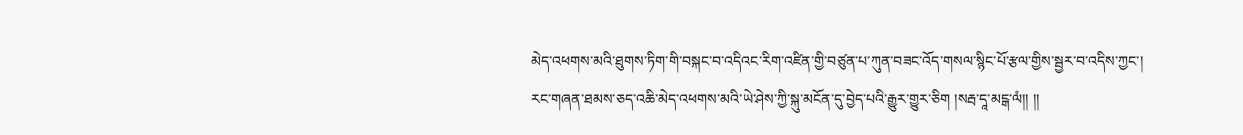མེད་འཕགས་མའི་ཐུགས་ཏིག་གི་བསྐང་བ་འདིའང་རིག་འཛིན་གྱི་བཙུན་པ་ཀུན་བཟང་འོད་གསལ་སྙིང་པོ་རྩལ་གྱིས་སྦྱར་བ་འདིས་ཀྱང་། རང་གཞན་ཐམས་ཅད་འཆི་མེད་འཕགས་མའི་ཡེ་ཤེས་ཀྱི་སྐུ་མངོན་དུ་བྱེད་པའི་རྒྱུར་གྱུར་ཅིག །སརྦ་དཱ་མངྒ་ལཾ།། །།